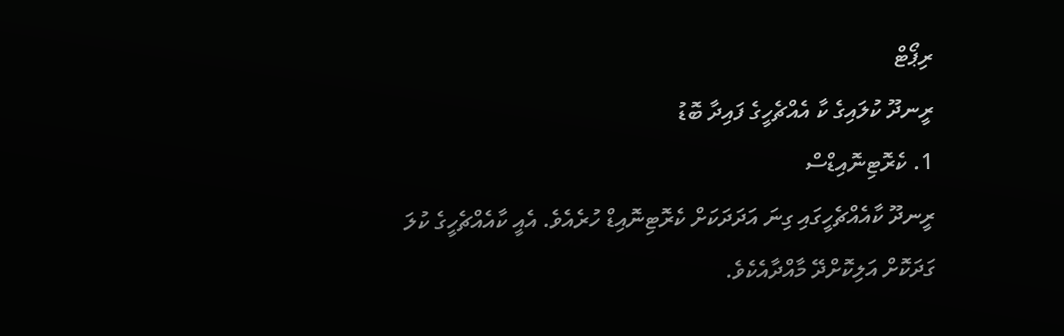ރިޕޯޓް
ރީނދޫ ކުލައިގެ ކާ އެއްޗެހީގެ ފައިދާ ބޮޑު
1. ކެރޮޓިނޮއިޑްސް
ރީނދޫ ކާއެއްޗެހީގައި ގިނަ އަދަދަކަށް ކެރޮޓިނޮއިޑް ހުރެއެވެ. އެއީ ކާއެއްޗެހީގެ ކުލަ ގަދަކޮށް އަލިކޮށްދޭ މާއްދާއެކެވެ.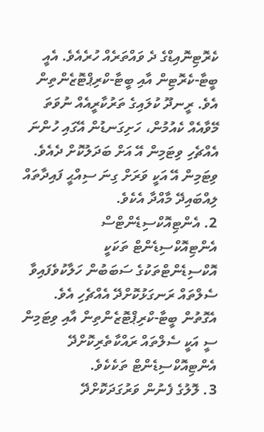ކެރޮޓިނޮއިޑްގެ ދެ ވައްތަރެއް ހުރެއެވެ. އެއީ ބީޓާ-ކެރޮޓިން އާއި ބީޓާ-ކްރިޕްޓޮޒެންތިން އެވެ. ރީނދޫ ކުލައިގެ ތަރުކާރީއެއް ނުވަތަ މޭވާއެއް ކެއުމުން، ހަށިގަނޑުން އޭގައި ހުންނަ އެއްޗެހި ވިޓަމިން އޭ އަށް ބަދަލުކޮށް ދެއެވެ. ވިޓަމިން އޭ އަކީ ވަރަށް ގިނަ ސިއްޙީ ފައިދާތައް ލިއްބައިދޭ މާއްދާ އެކެވެ.
2. އެންޓިއޮކްސިޑެންޓްސް
އެންޓިއޮކްސިޑެންޓް ތަކަކީ އޮކްސިޑެންޓްތަކުގެ ސަބަބުން ހަލާކުވެފައިވާ ސެލްތައް ރަނގަޅުކޮށްދޭ އެއްޗެހި އެވެ. އެގޮތުން ބީޓާ-ކްރިޕްޓޮޒެންތިން އާއި ވިޓަމިން ސީ އަކީ ސެލްތައް ރައްކާތެރިކޮށްދޭ އެންޓިއޮކްސިޑެންޓް ތަކެކެވެ.
3. ލޮލުގެ ފެނުން ވަރުގަދަކޮށްދޭ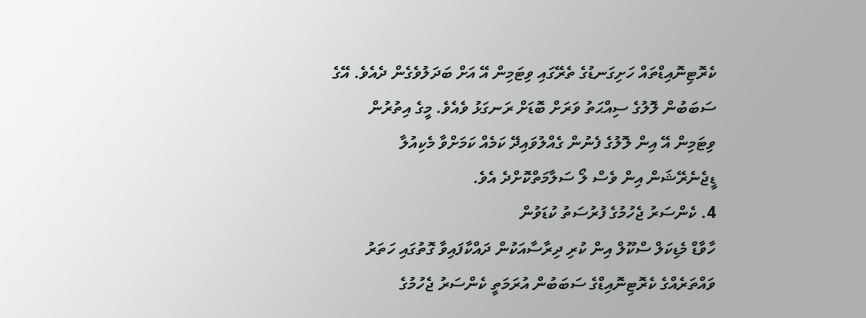ކެރޮޓިނޮއިޑްތައް ހަށިގަނޑުގެ ތެރޭގައި ވިޓަމިން އޭ އަށް ބަދަލުވެގެން ދެއެވެ. އޭގެ ސަބަބުން ލޮލުގެ ސިއްޙަތު ވަރަށް ބޮޑަށް ރަނގަޅު ވެއެވެ. މީގެ އިތުރުން ވިޓަމިން އޭ އިން ލޮލުގެ ފެނުން ގެއްލުވައިދޭ ކަމެއް ކަމަށްވާ މެކިއުލާ ޑީޖެނެރޭޝަން އިން ވެސް ލޯ ސަލާމަތްކޮށްދެ އެވެ.
4. ކެންސަރު ޖެހުމުގެ ފުރުސަތު ކުޑަވުން
ހާވާޑް މެޑިކަލް ސްކޫލް އިން ކުރި ދިރާސާއަކުން ދައްކާފައިވާ ގޮތުގައި ހަތަރު ވައްތަރެއްގެ ކެރޮޓިނޮއިޑްގެ ސަބަބުން އުރަމަތީ ކެންސަރު ޖެހުމުގެ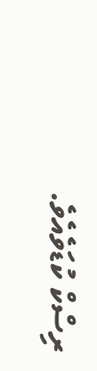ރިސްކް ކުޑަވެއެވެ.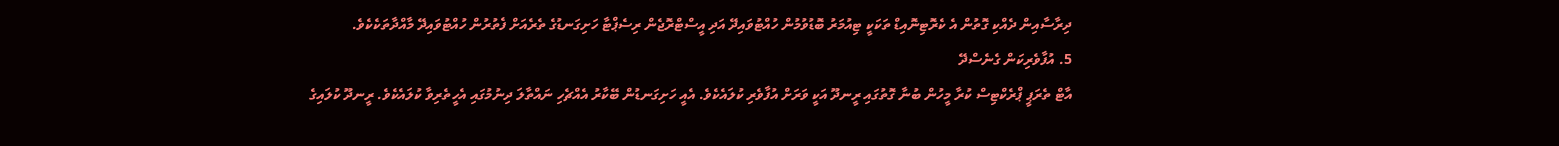ދިރާސާއިން ދެއްކި ގޮތުން އެ ކެރޮޓިނޮއިޑް ތަކަކީ ޓިއުމަރު ބޮޑުވުމުން ހުއްޓުވައިދޭ އަދި އީސްޓްރޮޖެން ރިސެޕްޓާ ހަށިގަނޑުގެ ތެރެއަށް ފެތުރުން ހުއްޓުވައިދޭ މާއްދާތަކެކެވެ.
5. އުފާވެރިކަން ގެނެސްދޭ
އާޓް ތެރަޕީ ޕްރެކްޓިސް ކުރާ މީހުން ބުނާ ގޮތުގައި ރީނދޫ އަކީ ވަރަށް އުފާވެރި ކުލައެކެވެ. އެއީ ހަށިގަނޑުން ބޭކާރު އެއްޗެހި ނައްތާލަ ދިނުމުގައި އެހީތެރިވާ ކުލައެކެވެ. ރީނދޫ ކުލައިގެ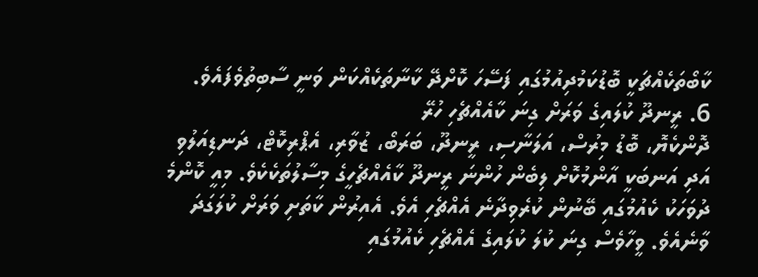ކާބޯތަކެއްޗަކީ ބޮޑުކަމުދިއުމުގައި ފަސޭހަ ކޮށްދޭ ކާނާތަކެއްކަން ވަނީ ސާބިތުވެފައެވެ.
6. ރީނދޫ ކުލައިގެ ވަރަށް ގިނަ ކާއެއްޗެހި ހުރޭ
ދޮންކެޔޮ، ބޮޑު މިރުސް، އަލަނާސި، ރީނދޫ، ބަރަބޯ، ޒުވާރި، އެޕްރިކޮޓް، ދަނޑިއަލުވި އަދި އަނބަކީ އާންމުކޮށް ލިބެން ހުންނަ ރީނދޫ ކާއެއްޗެހީގެ މިސާލުތަކެކެވެ. މިއީ ކޮންމެ ދުވަހަކު ކެއުމުގައި ބޭނުން ކުރެވިދާނެ އެއްޗެހި އެވެ. އެއިރުން ކާތަށި ވަރަށް ކުލަގަދަ ވާނެއެވެ. ވީހާވެސް ގިނަ ކުލަ ކުލައިގެ އެއްޗެހި ކެއުމުގައި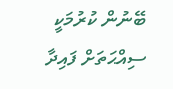ބޭނުން ކުރުމަކީ ސިއްޙަތަށް ފައިދާ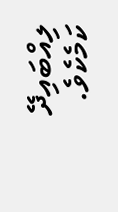ލިއްބައިދޭ ކަމެކެވެ.